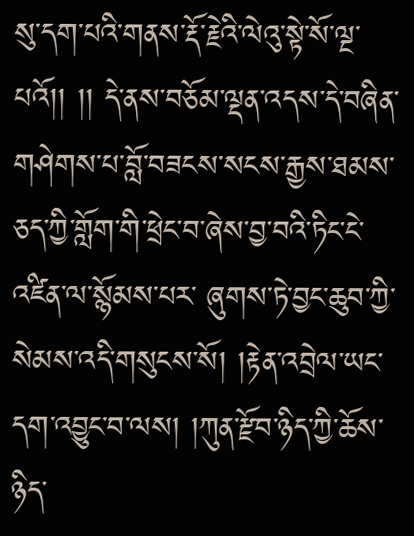སུ་དག་པའི་གནས་རྡོ་རྗེའི་ལེའུ་སྟེ་སོ་ལྔ་པའོ།། །། དེ་ནས་བཅོམ་ལྡན་འདས་དེ་བཞིན་གཤེགས་པ་བློ་བཟངས་སངས་རྒྱས་ཐམས་ཅད་ཀྱི་གློག་གི་ཕྲེང་བ་ཞེས་བྱ་བའི་ཏིང་ངེ་འཛིན་ལ་སྙོམས་པར་ ཞུགས་ཏེ་བྱང་ཆུབ་ཀྱི་སེམས་འདི་གསུངས་སོ། །རྟེན་འབྲེལ་ཡང་དག་འབྱུང་བ་ལས། །ཀུན་རྫོབ་ཉིད་ཀྱི་ཆོས་ཉིད་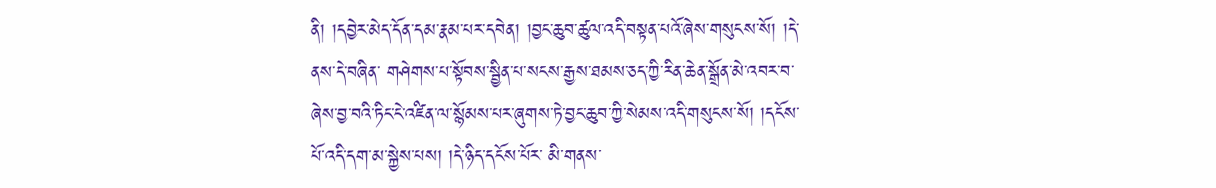ནི། །དབྱེར་མེད་དོན་དམ་རྣམ་པར་དབེན། །བྱང་ཆུབ་ཚུལ་འདི་བསྟན་པའོ་ཞེས་གསུངས་སོ། །དེ་ནས་དེ་བཞིན་ གཤེགས་པ་སྟོབས་སྦྱིན་པ་སངས་རྒྱས་ཐམས་ཅད་ཀྱི་རིན་ཆེན་སྒྲོན་མེ་འབར་བ་ཞེས་བྱ་བའི་ཏིང་ངེ་འཛིན་ལ་སྙོམས་པར་ཞུགས་ཏེ་བྱང་ཆུབ་ཀྱི་སེམས་འདི་གསུངས་སོ། །དངོས་པོ་འདི་དག་མ་སྐྱེས་པས། །དེ་ཉིད་དངོས་པོར་ མི་གནས་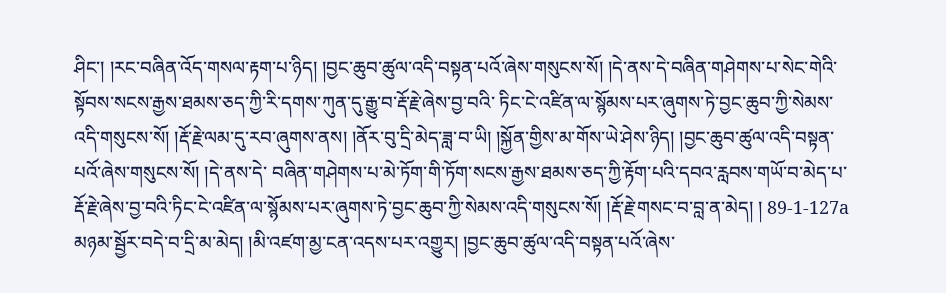ཤིང་། །རང་བཞིན་འོད་གསལ་རྟག་པ་ཉིད། །བྱང་ཆུབ་ཚུལ་འདི་བསྟན་པའོ་ཞེས་གསུངས་སོ། །དེ་ནས་དེ་བཞིན་གཤེགས་པ་སེང་གེའི་སྟོབས་སངས་རྒྱས་ཐམས་ཅད་ཀྱི་རི་དགས་ཀུན་དུ་རྒྱུ་བ་རྡོ་རྗེ་ཞེས་བྱ་བའི་ ཏིང་ངེ་འཛིན་ལ་སྙོམས་པར་ཞུགས་ཏེ་བྱང་ཆུབ་ཀྱི་སེམས་འདི་གསུངས་སོ། །རྡོ་རྗེ་ལམ་དུ་རབ་ཞུགས་ནས། །ནོར་བུ་དྲི་མེད་ཟླ་བ་ཡི། །སྐྱོན་གྱིས་མ་གོས་ཡེ་ཤེས་ཉིད། །བྱང་ཆུབ་ཚུལ་འདི་བསྟན་པའོ་ཞེས་གསུངས་སོ། །དེ་ནས་དེ་ བཞིན་གཤེགས་པ་མེ་ཏོག་གི་ཏོག་སངས་རྒྱས་ཐམས་ཅད་ཀྱི་རྟོག་པའི་དབའ་རླབས་གཡོ་བ་མེད་པ་རྡོ་རྗེ་ཞེས་བྱ་བའི་ཏིང་ངེ་འཛིན་ལ་སྙོམས་པར་ཞུགས་ཏེ་བྱང་ཆུབ་ཀྱི་སེམས་འདི་གསུངས་སོ། །རྡོ་རྗེ་གསང་བ་བླ་ན་མེད། ། 89-1-127a མཉམ་སྦྱོར་བདེ་བ་དྲི་མ་མེད། །མི་འཛག་མྱ་ངན་འདས་པར་འགྱུར། །བྱང་ཆུབ་ཚུལ་འདི་བསྟན་པའོ་ཞེས་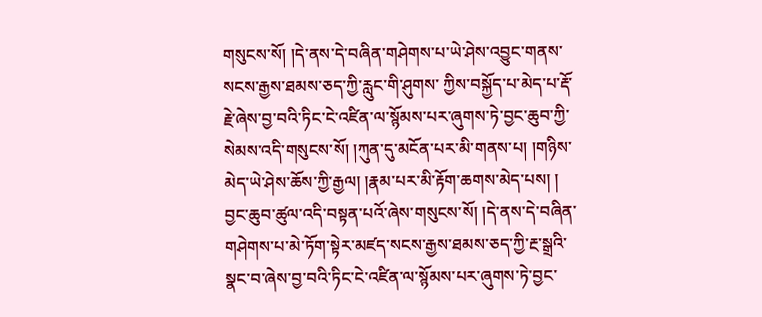གསུངས་སོ། །དེ་ནས་དེ་བཞིན་གཤེགས་པ་ཡེ་ཤེས་འབྱུང་གནས་སངས་རྒྱས་ཐམས་ཅད་ཀྱི་རླུང་གི་ཤུགས་ ཀྱིས་བསྐྱོད་པ་མེད་པ་རྡོ་རྗེ་ཞེས་བྱ་བའི་ཏིང་ངེ་འཛིན་ལ་སྙོམས་པར་ཞུགས་ཏེ་བྱང་ཆུབ་ཀྱི་སེམས་འདི་གསུངས་སོ། །ཀུན་དུ་མངོན་པར་མི་གནས་པ། །གཉིས་མེད་ཡེ་ཤེས་ཆོས་ཀྱི་རྒྱལ། །རྣམ་པར་མི་རྟོག་ཆགས་མེད་པས། ། བྱང་ཆུབ་ཚུལ་འདི་བསྟན་པའོ་ཞེས་གསུངས་སོ། །དེ་ནས་དེ་བཞིན་གཤེགས་པ་མེ་ཏོག་སྟེར་མཛད་སངས་རྒྱས་ཐམས་ཅད་ཀྱི་རྔ་སྒྲའི་སྣང་བ་ཞེས་བྱ་བའི་ཏིང་ངེ་འཛིན་ལ་སྙོམས་པར་ཞུགས་ཏེ་བྱང་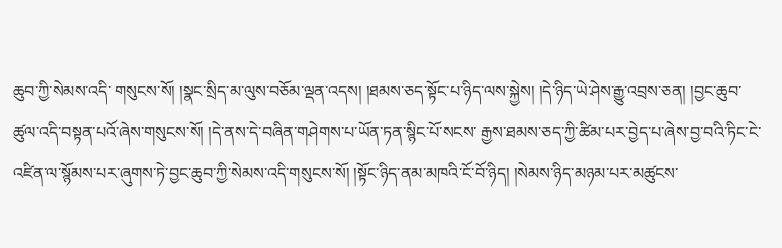ཆུབ་ཀྱི་སེམས་འདི་ གསུངས་སོ། །སྣང་སྲིད་མ་ལུས་བཅོམ་ལྡན་འདས། །ཐམས་ཅད་སྟོང་པ་ཉིད་ལས་སྐྱེས། །དེ་ཉིད་ཡེ་ཤེས་རྒྱུ་འབྲས་ཅན། །བྱང་ཆུབ་ཚུལ་འདི་བསྟན་པའོ་ཞེས་གསུངས་སོ། །དེ་ནས་དེ་བཞིན་གཤེགས་པ་ཡོན་ཏན་སྙིང་པོ་སངས་ རྒྱས་ཐམས་ཅད་ཀྱི་ཚིམ་པར་བྱེད་པ་ཞེས་བྱ་བའི་ཏིང་ངེ་འཛིན་ལ་སྙོམས་པར་ཞུགས་ཏེ་བྱང་ཆུབ་ཀྱི་སེམས་འདི་གསུངས་སོ། །སྟོང་ཉིད་ནམ་མཁའི་ངོ་བོ་ཉིད། །སེམས་ཉིད་མཉམ་པར་མཚུངས་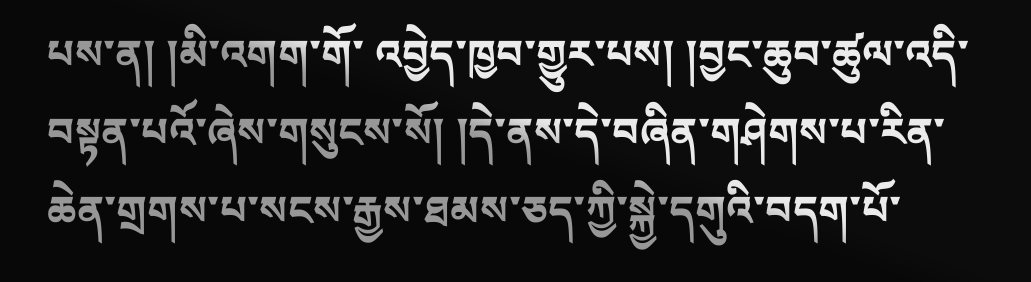པས་ན། །མི་འགག་གོ་ འབྱེད་ཁྱབ་གྱུར་པས། །བྱང་ཆུབ་ཚུལ་འདི་བསྟན་པའོ་ཞེས་གསུངས་སོ། །དེ་ནས་དེ་བཞིན་གཤེགས་པ་རིན་ཆེན་གྲགས་པ་སངས་རྒྱས་ཐམས་ཅད་ཀྱི་སྐྱེ་དགུའི་བདག་པོ་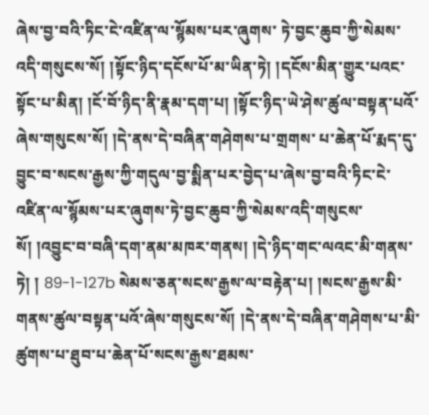ཞེས་བྱ་བའི་ཏིང་ངེ་འཛིན་ལ་སྙོམས་པར་ཞུགས་ ཏེ་བྱང་ཆུབ་ཀྱི་སེམས་འདི་གསུངས་སོ། །སྟོང་ཉིད་དངོས་པོ་མ་ཡིན་ཏེ། །དངོས་མིན་གྱུར་པའང་སྟོང་པ་མིན། །ངོ་བོ་ཉིད་ནི་རྣམ་དག་པ། །སྟོང་ཉིད་ཡེ་ཤེས་ཚུལ་བསྟན་པའོ་ཞེས་གསུངས་སོ། །དེ་ནས་དེ་བཞིན་གཤེགས་པ་གྲགས་ པ་ཆེན་པོ་རྨད་དུ་བྱུང་བ་སངས་རྒྱས་ཀྱི་གདུལ་བྱ་སྨིན་པར་བྱེད་པ་ཞེས་བྱ་བའི་ཏིང་ངེ་འཛིན་ལ་སྙོམས་པར་ཞུགས་ཏེ་བྱང་ཆུབ་ཀྱི་སེམས་འདི་གསུངས་སོ། །འབྱུང་བ་བཞི་དག་ནམ་མཁར་གནས། །དེ་ཉིད་གང་ལའང་མི་གནས་ཏེ། ། 89-1-127b སེམས་ཅན་སངས་རྒྱས་ལ་བརྟེན་པ། །སངས་རྒྱས་མི་གནས་ཚུལ་བསྟན་པའོ་ཞེས་གསུངས་སོ། །དེ་ནས་དེ་བཞིན་གཤེགས་པ་མི་ཚུགས་པ་ཐུབ་པ་ཆེན་པོ་སངས་རྒྱས་ཐམས་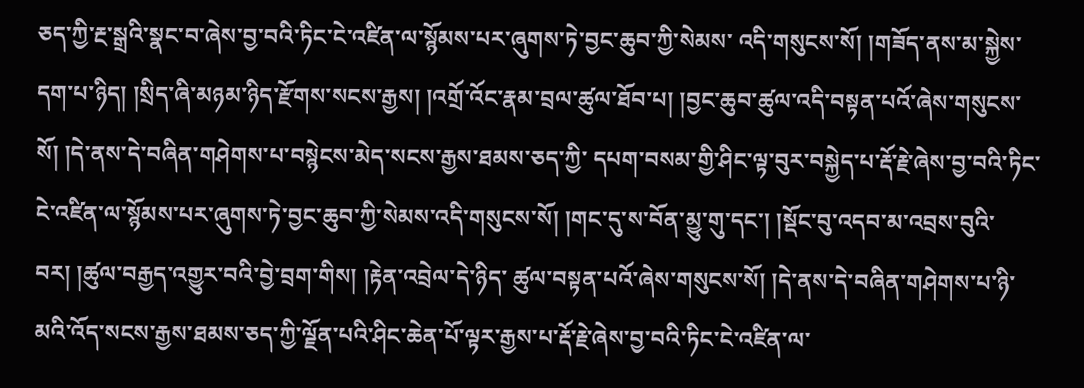ཅད་ཀྱི་རྔ་སྒྲའི་སྣང་བ་ཞེས་བྱ་བའི་ཏིང་ངེ་འཛིན་ལ་སྙོམས་པར་ཞུགས་ཏེ་བྱང་ཆུབ་ཀྱི་སེམས་ འདི་གསུངས་སོ། །གཟོད་ནས་མ་སྐྱེས་དག་པ་ཉིད། །སྲིད་ཞི་མཉམ་ཉིད་རྫོགས་སངས་རྒྱས། །འགྲོ་འོང་རྣམ་བྲལ་ཚུལ་ཐོབ་པ། །བྱང་ཆུབ་ཚུལ་འདི་བསྟན་པའོ་ཞེས་གསུངས་སོ། །དེ་ནས་དེ་བཞིན་གཤེགས་པ་བསྙེངས་མེད་སངས་རྒྱས་ཐམས་ཅད་ཀྱི་ དཔག་བསམ་གྱི་ཤིང་ལྟ་བུར་བསྐྱེད་པ་རྡོ་རྗེ་ཞེས་བྱ་བའི་ཏིང་ངེ་འཛིན་ལ་སྙོམས་པར་ཞུགས་ཏེ་བྱང་ཆུབ་ཀྱི་སེམས་འདི་གསུངས་སོ། །གང་དུ་ས་བོན་མྱུ་གུ་དང་། །སྡོང་བུ་འདབ་མ་འབྲས་བུའི་བར། །ཚུལ་བརྒྱད་འགྱུར་བའི་བྱེ་བྲག་གིས། །རྟེན་འབྲེལ་དེ་ཉིད་ ཚུལ་བསྟན་པའོ་ཞེས་གསུངས་སོ། །དེ་ནས་དེ་བཞིན་གཤེགས་པ་ཉི་མའི་འོད་སངས་རྒྱས་ཐམས་ཅད་ཀྱི་ལྗོན་པའི་ཤིང་ཆེན་པོ་ལྟར་རྒྱས་པ་རྡོ་རྗེ་ཞེས་བྱ་བའི་ཏིང་ངེ་འཛིན་ལ་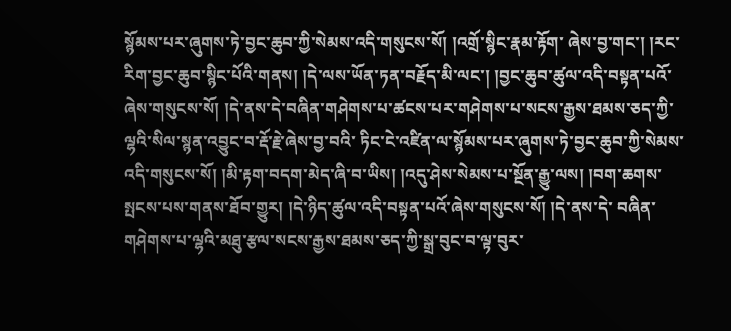སྙོམས་པར་ཞུགས་ཏེ་བྱང་ཆུབ་ཀྱི་སེམས་འདི་གསུངས་སོ། །འགྲོ་སྙིང་རྣམ་རྟོག་ ཞེས་བྱ་གང་། །རང་རིག་བྱང་ཆུབ་སྙིང་པོའི་གནས། །དེ་ལས་ཡོན་ཏན་བརྗོད་མི་ལང་། །བྱང་ཆུབ་ཚུལ་འདི་བསྟན་པའོ་ཞེས་གསུངས་སོ། །དེ་ནས་དེ་བཞིན་གཤེགས་པ་ཚངས་པར་གཤེགས་པ་སངས་རྒྱས་ཐམས་ཅད་ཀྱི་ལྷའི་སིལ་སྙན་འབྱུང་བ་རྡོ་རྗེ་ཞེས་བྱ་བའི་ ཏིང་ངེ་འཛིན་ལ་སྙོམས་པར་ཞུགས་ཏེ་བྱང་ཆུབ་ཀྱི་སེམས་འདི་གསུངས་སོ། །མི་རྟག་བདག་མེད་ཞི་བ་ཡིས། །འདུ་ཤེས་སེམས་པ་སྔོན་རྒྱུ་ལས། །བག་ཆགས་སྤངས་པས་གནས་ཐོབ་གྱུར། །དེ་ཉིད་ཚུལ་འདི་བསྟན་པའོ་ཞེས་གསུངས་སོ། །དེ་ནས་དེ་ བཞིན་གཤེགས་པ་ལྷའི་མཐུ་རྩལ་སངས་རྒྱས་ཐམས་ཅད་ཀྱི་སྒྲ་བུང་བ་ལྟ་བུར་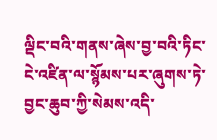ལྡིང་བའི་གནས་ཞེས་བྱ་བའི་ཏིང་ངེ་འཛིན་ལ་སྙོམས་པར་ཞུགས་ཏེ་བྱང་ཆུབ་ཀྱི་སེམས་འདི་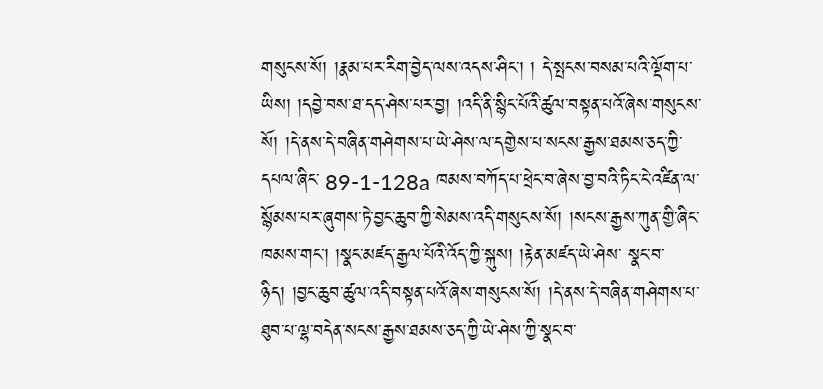གསུངས་སོ། །རྣམ་པར་རིག་བྱེད་ལས་འདས་ཤིང་། ། དེ་སྤངས་བསམ་པའི་ལྡོག་པ་ཡིས། །དབྱེ་བས་ཐ་དད་ཤེས་པར་བྱ། །འདི་ནི་སྙིང་པོའི་ཚུལ་བསྟན་པའོ་ཞེས་གསུངས་སོ། །དེ་ནས་དེ་བཞིན་གཤེགས་པ་ཡེ་ཤེས་ལ་དགྱེས་པ་སངས་རྒྱས་ཐམས་ཅད་ཀྱི་དཔལ་ཞིང་ 89-1-128a ཁམས་བཀོད་པ་ཕྲེང་བ་ཞེས་བྱ་བའི་ཏིང་ངེ་འཛིན་ལ་སྙོམས་པར་ཞུགས་ཏེ་བྱང་ཆུབ་ཀྱི་སེམས་འདི་གསུངས་སོ། །སངས་རྒྱས་ཀུན་གྱི་ཞིང་ཁམས་གང་། །སྣང་མཛད་རྒྱལ་པོའི་འོད་ཀྱི་སྐུས། །རྟེན་མཛད་ཡེ་ཤེས་ སྣང་བ་ཉིད། །བྱང་ཆུབ་ཚུལ་འདི་བསྟན་པའོ་ཞེས་གསུངས་སོ། །དེ་ནས་དེ་བཞིན་གཤེགས་པ་ཐུབ་པ་ལྷ་བདེན་སངས་རྒྱས་ཐམས་ཅད་ཀྱི་ཡེ་ཤེས་ཀྱི་སྣང་བ་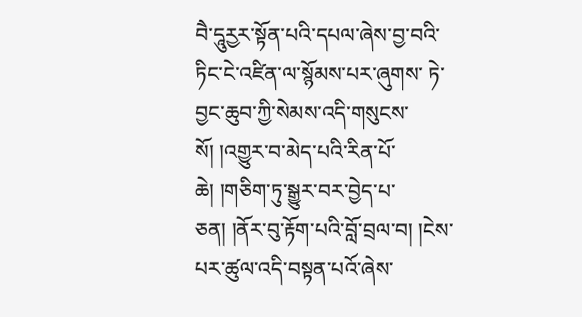བཻ་དཱུརྱར་སྟོན་པའི་དཔལ་ཞེས་བྱ་བའི་ཏིང་ངེ་འཛིན་ལ་སྙོམས་པར་ཞུགས་ ཏེ་བྱང་ཆུབ་ཀྱི་སེམས་འདི་གསུངས་སོ། །འགྱུར་བ་མེད་པའི་རིན་པོ་ཆེ། །གཅིག་ཏུ་སྒྱུར་བར་བྱེད་པ་ཅན། །ནོར་བུ་རྟོག་པའི་བློ་བྲལ་བ། །ངེས་པར་ཚུལ་འདི་བསྟན་པའོ་ཞེས་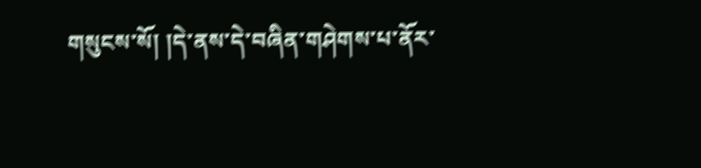གསུངས་སོ། །དེ་ནས་དེ་བཞིན་གཤེགས་པ་ནོར་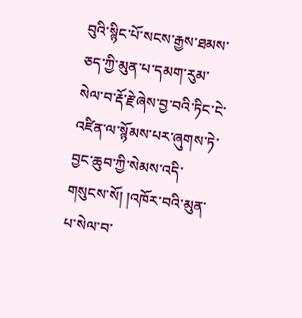བུའི་སྙིང་པོ་སངས་རྒྱས་ཐམས་ཅད་ཀྱི་མུན་པ་དམག་རུམ་སེལ་བ་རྡོ་རྗེ་ཞེས་བྱ་བའི་ཏིང་ངེ་འཛིན་ལ་སྙོམས་པར་ཞུགས་ཏེ་བྱང་ཆུབ་ཀྱི་སེམས་འདི་གསུངས་སོ། །འཁོར་བའི་མུན་པ་སེལ་བ་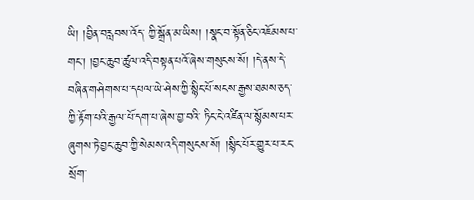ཡི། །བྱིན་བརླབས་འོད་ ཀྱི་སྒྲོན་མ་ཡིས། །སྣང་བ་སྟོན་ཅིང་འཇོམས་པ་གང་། །བྱང་ཆུབ་ཚུལ་འདི་བསྟན་པའོ་ཞེས་གསུངས་སོ། །དེ་ནས་དེ་བཞིན་གཤེགས་པ་དཔལ་ཡེ་ཤེས་ཀྱི་སྙིང་པོ་སངས་རྒྱས་ཐམས་ཅད་ཀྱི་རྟོག་པའི་རྒྱལ་པོ་དག་པ་ཞེས་བྱ་བའི་ ཏིང་ངེ་འཛིན་ལ་སྙོམས་པར་ཞུགས་ཏེ་བྱང་ཆུབ་ཀྱི་སེམས་འདི་གསུངས་སོ། །སྙིང་པོར་གྱུར་པ་རང་སྲོག་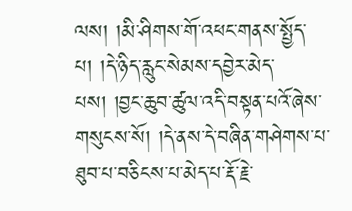ལས། །མི་ཤིགས་གོ་འཕང་གནས་སྤྱོད་པ། །དེ་ཉིད་རླུང་སེམས་དབྱེར་མེད་པས། །བྱང་ཆུབ་ཚུལ་འདི་བསྟན་པའོ་ཞེས་ གསུངས་སོ། །དེ་ནས་དེ་བཞིན་གཤེགས་པ་ཐུབ་པ་བཅིངས་པ་མེད་པ་རྡོ་རྗེ་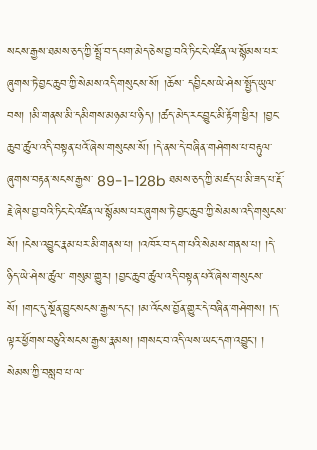སངས་རྒྱས་ཐམས་ཅད་ཀྱི་སྤྲོ་བ་དཔག་མེད་ཅེས་བྱ་བའི་ཏིང་ངེ་འཛིན་ལ་སྙོམས་པར་ཞུགས་ཏེ་བྱང་ཆུབ་ཀྱི་སེམས་འདི་གསུངས་སོ། །ཆོས་ དབྱིངས་ཡེ་ཤེས་སྤྱོད་ཡུལ་བས། །མི་གནས་མི་དམིགས་མཉམ་པ་ཉིད། །ཚད་མེད་རང་བྱུང་མི་རྟོག་ཕྱིར། །བྱང་ཆུབ་ཚུལ་འདི་བསྟན་པའོ་ཞེས་གསུངས་སོ། །དེ་ནས་དེ་བཞིན་གཤེགས་པ་བརྟུལ་ཞུགས་བརྟན་སངས་རྒྱས་ 89-1-128b ཐམས་ཅད་ཀྱི་མཛད་པ་མི་ཟད་པ་རྡོ་རྗེ་ཞེས་བྱ་བའི་ཏིང་ངེ་འཛིན་ལ་སྙོམས་པར་ཞུགས་ཏེ་བྱང་ཆུབ་ཀྱི་སེམས་འདི་གསུངས་སོ། །ངེས་འབྱུང་རྣམ་པར་མི་གནས་པ། །འཁོར་བ་དག་པའི་སེམས་གནས་པ། །དེ་ཉིད་ཡེ་ཤེས་ཚུལ་ གསུམ་གྱུར། །བྱང་ཆུབ་ཚུལ་འདི་བསྟན་པའོ་ཞེས་གསུངས་སོ། །གང་དུ་སྔོན་བྱུང་སངས་རྒྱས་དང་། །མ་འོངས་བྱོན་གྱུར་དེ་བཞིན་གཤེགས། །ད་ལྟར་ཕྱོགས་བཅུའི་སངས་རྒྱས་རྣམས། །གསང་བ་འདི་ལས་ཡང་དག་འབྱུང་། ། སེམས་ཀྱི་བསླབ་པ་ལ་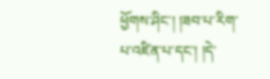ཕྱོགས་ཤིང་། །ཟབ་པ་རིག་པ་འཛིན་པ་དང་། །དེ་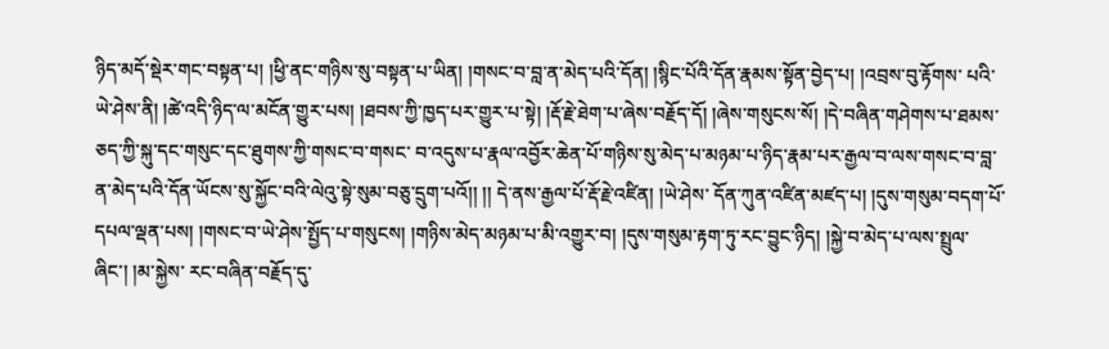ཉིད་མདོ་སྡེར་གང་བསྟན་པ། །ཕྱི་ནང་གཉིས་སུ་བསྟན་པ་ཡིན། །གསང་བ་བླ་ན་མེད་པའི་དོན། །སྙིང་པོའི་དོན་རྣམས་སྟོན་བྱེད་པ། །འབྲས་བུ་རྟོགས་ པའི་ཡེ་ཤེས་ནི། །ཚེ་འདི་ཉིད་ལ་མངོན་གྱུར་པས། །ཐབས་ཀྱི་ཁྱད་པར་གྱུར་པ་སྟེ། །རྡོ་རྗེ་ཐེག་པ་ཞེས་བརྗོད་དོ། །ཞེས་གསུངས་སོ། །དེ་བཞིན་གཤེགས་པ་ཐམས་ཅད་ཀྱི་སྐུ་དང་གསུང་དང་ཐུགས་ཀྱི་གསང་བ་གསང་ བ་འདུས་པ་རྣལ་འབྱོར་ཆེན་པོ་གཉིས་སུ་མེད་པ་མཉམ་པ་ཉིད་རྣམ་པར་རྒྱལ་བ་ལས་གསང་བ་བླ་ན་མེད་པའི་དོན་ཡོངས་སུ་སྐྱོང་བའི་ལེའུ་སྟེ་སུམ་བཅུ་དྲུག་པའོ།། །། དེ་ནས་རྒྱལ་པོ་རྡོ་རྗེ་འཛིན། །ཡེ་ཤེས་ དོན་ཀུན་འཛིན་མཛད་པ། །དུས་གསུམ་བདག་པོ་དཔལ་ལྡན་པས། །གསང་བ་ཡེ་ཤེས་སྤྱོད་པ་གསུངས། །གཉིས་མེད་མཉམ་པ་མི་འགྱུར་བ། །དུས་གསུམ་རྟག་ཏུ་རང་བྱུང་ཉིད། །སྐྱེ་བ་མེད་པ་ལས་སྤྲུལ་ཞིང་། །མ་སྐྱེས་ རང་བཞིན་བརྗོད་དུ་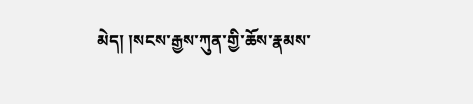མེད། །སངས་རྒྱས་ཀུན་གྱི་ཆོས་རྣམས་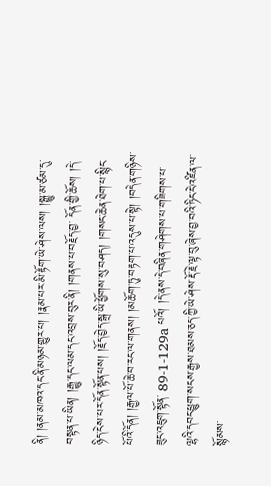ནི། །ནམ་མཁའ་དང་ནི་མཉམ་གྱུར་པ། །རྣམ་པར་མི་རྟོག་ཡེ་ཤེས་ལས། །སྒྱུ་མ་ཙམ་དུ་བསྟན་པ་ཡིན། །རྒྱུ་དང་ལམ་དང་འབྲས་བུར་ནི། །གནས་པ་བརྗོད་བྱ་ དོན་གྱི་ཆོས། །དེ་ཉིད་ངེས་པར་དོན་སྟོན་པས། །རྗོད་བྱེད་སྒྲ་ཡི་ཕྱོགས་སུ་བཤད། །གསང་ཆེན་ཐེག་པ་སྙིང་པོའི་དོན། །རྒྱལ་པོ་ཆེ་བ་རང་ལ་གནས། །མཆོག་ཏུ་བརྟག་པ་འདུས་པ་སྟེ། །བདེན་གཉིས་ཟུང་འཇུག་སྟོན་ 89-1-129a པའོ། །དེ་ནས་དེ་བཞིན་གཤེགས་པ་གཟིགས་པ་ལྷའི་དབང་ཕྱུག་སངས་རྒྱས་ཐམས་ཅད་ཀྱི་ཡེ་ཤེས་རྡོ་རྗེ་ལྟ་བུ་ཞེས་བྱ་བའི་ཏིང་ངེ་འཛིན་ལ་སྙོམས་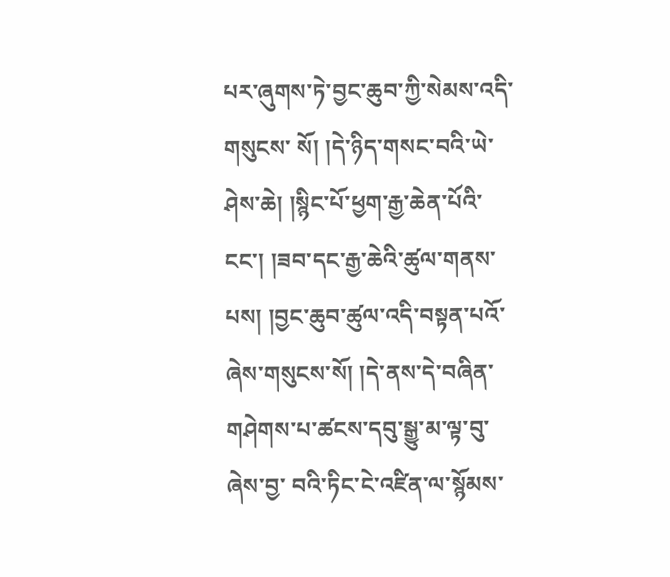པར་ཞུགས་ཏེ་བྱང་ཆུབ་ཀྱི་སེམས་འདི་གསུངས་ སོ། །དེ་ཉིད་གསང་བའི་ཡེ་ཤེས་ཆེ། །སྙིང་པོ་ཕྱག་རྒྱ་ཆེན་པོའི་ངང་། །ཟབ་དང་རྒྱ་ཆེའི་ཚུལ་གནས་པས། །བྱང་ཆུབ་ཚུལ་འདི་བསྟན་པའོ་ཞེས་གསུངས་སོ། །དེ་ནས་དེ་བཞིན་གཤེགས་པ་ཚངས་དབུ་སྒྱུ་མ་ལྟ་བུ་ཞེས་བྱ་ བའི་ཏིང་ངེ་འཛིན་ལ་སྙོམས་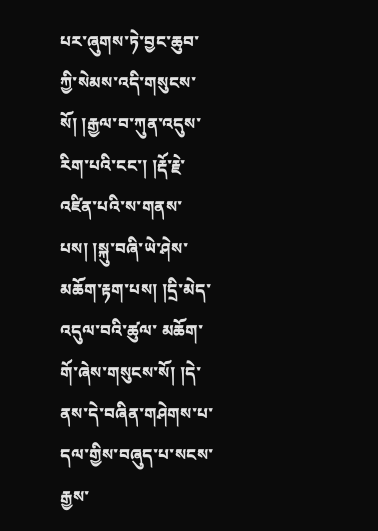པར་ཞུགས་ཏེ་བྱང་ཆུབ་ཀྱི་སེམས་འདི་གསུངས་སོ། །རྒྱལ་བ་ཀུན་འདུས་རིག་པའི་ངང་། །རྡོ་རྗེ་འཛིན་པའི་ས་གནས་པས། །སྐུ་བཞི་ཡེ་ཤེས་མཆོག་རྟག་པས། །དྲི་མེད་འདུལ་བའི་ཚུལ་ མཆོག་གོ་ཞེས་གསུངས་སོ། །དེ་ནས་དེ་བཞིན་གཤེགས་པ་དལ་གྱིས་བཞུད་པ་སངས་རྒྱས་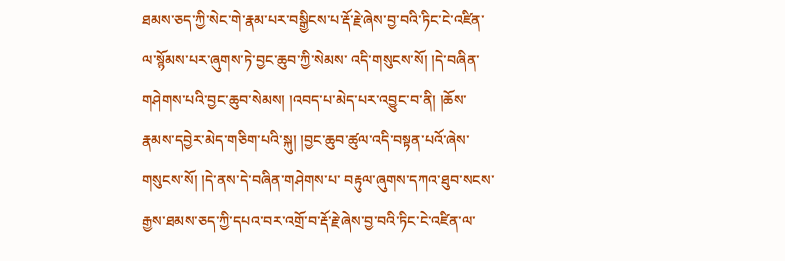ཐམས་ཅད་ཀྱི་སེང་གེ་རྣམ་པར་བསྒྱིངས་པ་རྡོ་རྗེ་ཞེས་བྱ་བའི་ཏིང་ངེ་འཛིན་ལ་སྙོམས་པར་ཞུགས་ཏེ་བྱང་ཆུབ་ཀྱི་སེམས་ འདི་གསུངས་སོ། །དེ་བཞིན་གཤེགས་པའི་བྱང་ཆུབ་སེམས། །འབད་པ་མེད་པར་འབྱུང་བ་ནི། །ཆོས་རྣམས་དབྱེར་མེད་གཅིག་པའི་སྐུ། །བྱང་ཆུབ་ཚུལ་འདི་བསྟན་པའོ་ཞེས་གསུངས་སོ། །དེ་ནས་དེ་བཞིན་གཤེགས་པ་ བརྟུལ་ཞུགས་དཀའ་ཐུབ་སངས་རྒྱས་ཐམས་ཅད་ཀྱི་དཔའ་བར་འགྲོ་བ་རྡོ་རྗེ་ཞེས་བྱ་བའི་ཏིང་ངེ་འཛིན་ལ་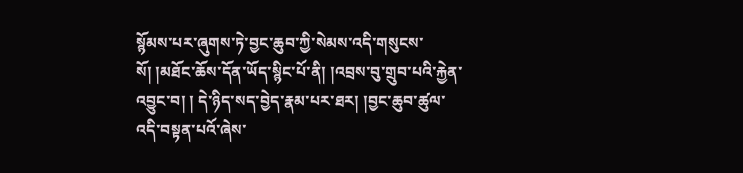སྙོམས་པར་ཞུགས་ཏེ་བྱང་ཆུབ་ཀྱི་སེམས་འདི་གསུངས་སོ། །མཐོང་ཆོས་དོན་ཡོད་སྙིང་པོ་ནི། །འབྲས་བུ་གྲུབ་པའི་རྐྱེན་འབྱུང་བ། ། དེ་ཉིད་སད་བྱེད་རྣམ་པར་ཐར། །བྱང་ཆུབ་ཚུལ་འདི་བསྟན་པའོ་ཞེས་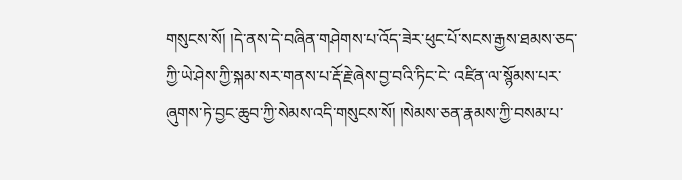གསུངས་སོ། །དེ་ནས་དེ་བཞིན་གཤེགས་པ་འོད་ཟེར་ཕུང་པོ་སངས་རྒྱས་ཐམས་ཅད་ཀྱི་ཡེ་ཤེས་ཀྱི་སྐམ་སར་གནས་པ་རྡོ་རྗེ་ཞེས་བྱ་བའི་ཏིང་ངེ་ འཛིན་ལ་སྙོམས་པར་ཞུགས་ཏེ་བྱང་ཆུབ་ཀྱི་སེམས་འདི་གསུངས་སོ། །སེམས་ཅན་རྣམས་ཀྱི་བསམ་པ་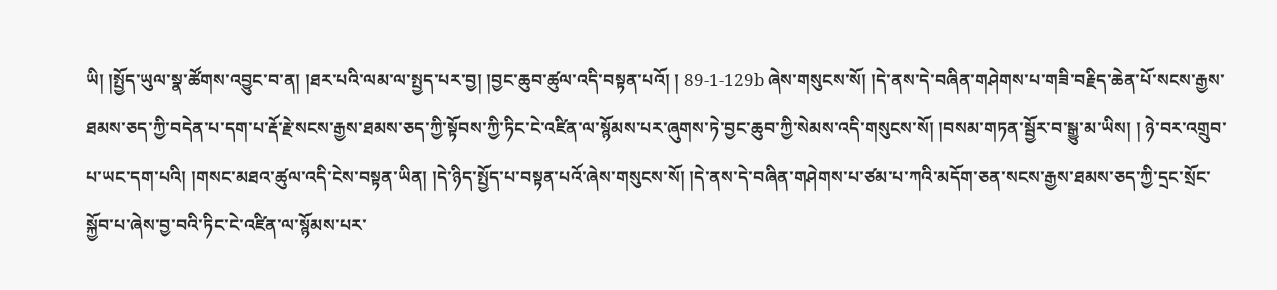ཡི། །སྤྱོད་ཡུལ་སྣ་ཚོགས་འབྱུང་བ་ན། །ཐར་པའི་ལམ་ལ་སྤྱད་པར་བྱ། །བྱང་ཆུབ་ཚུལ་འདི་བསྟན་པའོ། ། 89-1-129b ཞེས་གསུངས་སོ། །དེ་ནས་དེ་བཞིན་གཤེགས་པ་གཟི་བརྗིད་ཆེན་པོ་སངས་རྒྱས་ཐམས་ཅད་ཀྱི་བདེན་པ་དག་པ་རྡོ་རྗེ་སངས་རྒྱས་ཐམས་ཅད་ཀྱི་སྟོབས་ཀྱི་ཏིང་ངེ་འཛིན་ལ་སྙོམས་པར་ཞུགས་ཏེ་བྱང་ཆུབ་ཀྱི་སེམས་འདི་གསུངས་སོ། །བསམ་གཏན་སྦྱོར་བ་སྒྱུ་མ་ཡིས། ། ཉེ་བར་འགྲུབ་པ་ཡང་དག་པའི། །གསང་མཐའ་ཚུལ་འདི་ངེས་བསྟན་ཡིན། །དེ་ཉིད་སྤྱོད་པ་བསྟན་པའོ་ཞེས་གསུངས་སོ། །དེ་ནས་དེ་བཞིན་གཤེགས་པ་ཙམ་པ་ཀའི་མདོག་ཅན་སངས་རྒྱས་ཐམས་ཅད་ཀྱི་དྲང་སྲོང་ སྐྱོབ་པ་ཞེས་བྱ་བའི་ཏིང་ངེ་འཛིན་ལ་སྙོམས་པར་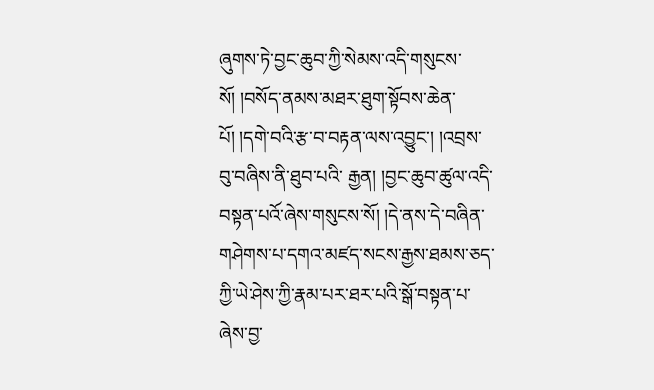ཞུགས་ཏེ་བྱང་ཆུབ་ཀྱི་སེམས་འདི་གསུངས་སོ། །བསོད་ནམས་མཐར་ཐུག་སྟོབས་ཆེན་པོ། །དགེ་བའི་རྩ་བ་བརྟན་ལས་འབྱུང་། །འབྲས་བུ་བཞིས་ནི་ཐུབ་པའི་ རྒྱན། །བྱང་ཆུབ་ཚུལ་འདི་བསྟན་པའོ་ཞེས་གསུངས་སོ། །དེ་ནས་དེ་བཞིན་གཤེགས་པ་དགའ་མཛད་སངས་རྒྱས་ཐམས་ཅད་ཀྱི་ཡེ་ཤེས་ཀྱི་རྣམ་པར་ཐར་པའི་སྒོ་བསྟན་པ་ཞེས་བྱ་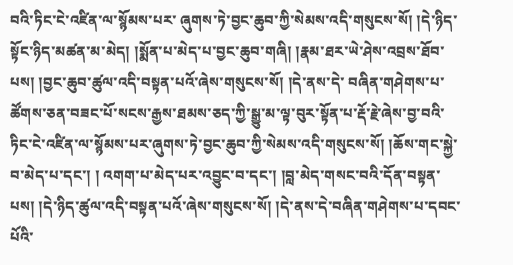བའི་ཏིང་ངེ་འཛིན་ལ་སྙོམས་པར་ ཞུགས་ཏེ་བྱང་ཆུབ་ཀྱི་སེམས་འདི་གསུངས་སོ། །དེ་ཉིད་སྟོང་ཉིད་མཚན་མ་མེད། །སྨོན་པ་མེད་པ་བྱང་ཆུབ་གཞི། །རྣམ་ཐར་ཡེ་ཤེས་འབྲས་ཐོབ་པས། །བྱང་ཆུབ་ཚུལ་འདི་བསྟན་པའོ་ཞེས་གསུངས་སོ། །དེ་ནས་དེ་ བཞིན་གཤེགས་པ་ཚོགས་ཅན་བཟང་པོ་སངས་རྒྱས་ཐམས་ཅད་ཀྱི་སྒྱུ་མ་ལྟ་བུར་སྟོན་པ་རྡོ་རྗེ་ཞེས་བྱ་བའི་ཏིང་ངེ་འཛིན་ལ་སྙོམས་པར་ཞུགས་ཏེ་བྱང་ཆུབ་ཀྱི་སེམས་འདི་གསུངས་སོ། །ཆོས་གང་སྐྱེ་བ་མེད་པ་དང་། ། འགག་པ་མེད་པར་འབྱུང་བ་དང་། །བླ་མེད་གསང་བའི་དོན་བསྟན་པས། །དེ་ཉིད་ཚུལ་འདི་བསྟན་པའོ་ཞེས་གསུངས་སོ། །དེ་ནས་དེ་བཞིན་གཤེགས་པ་དབང་པོའི་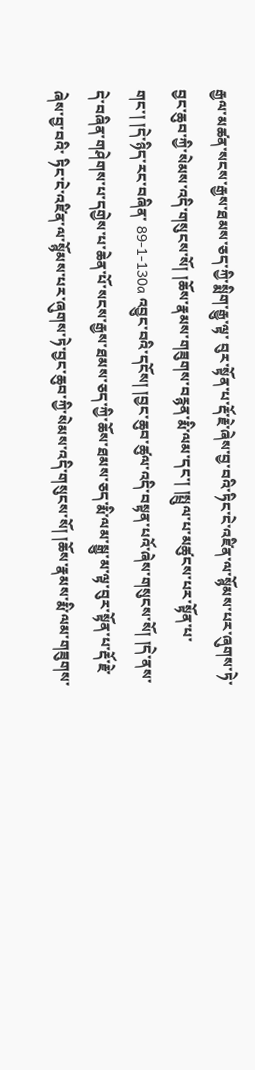རྒྱལ་མཚན་སངས་རྒྱས་ཐམས་ཅད་ཀྱི་སྨིག་རྒྱུ་ལྟ་ བུར་སྟོན་པ་རྡོ་རྗེ་ཞེས་བྱ་བའི་ཏིང་ངེ་འཛིན་ལ་སྙོམས་པར་ཞུགས་ཏེ་བྱང་ཆུབ་ཀྱི་སེམས་འདི་གསུངས་སོ། །ཆོས་རྣམས་གཟུགས་བརྙན་རྨི་ལམ་དང་། །སྤྲུལ་པ་མཚུངས་པར་སྟོན་པ་གང་། །དེ་ཉིད་རང་བཞིན་ 89-1-130a འབྱུང་བའི་དངོས། །བྱང་ཆུབ་ཚུལ་འདི་བསྟན་པའོ་ཞེས་གསུངས་སོ། །དེ་ནས་དེ་བཞིན་གཤེགས་པ་དགྱེས་པ་ཆེན་པོ་སངས་རྒྱས་ཐམས་ཅད་ཀྱི་ཆོས་ཐམས་ཅད་རྨི་ལམ་སྒྱུ་མ་ལྟ་བུར་སྟོན་པ་རྡོ་རྗེ་ཞེས་བྱ་བའི་ ཏིང་ངེ་འཛིན་ལ་སྙོམས་པར་ཞུགས་ཏེ་བྱང་ཆུབ་ཀྱི་སེམས་འདི་གསུངས་སོ། །ཆོས་རྣམས་རྨི་ལམ་གཟུགས་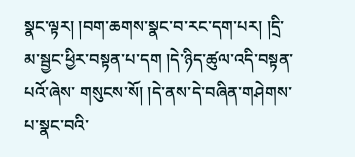སྣང་ལྟར། །བག་ཆགས་སྣང་བ་རང་དག་པར། །དྲི་མ་སྦྱང་ཕྱིར་བསྟན་པ་དག །དེ་ཉིད་ཚུལ་འདི་བསྟན་པའོ་ཞེས་ གསུངས་སོ། །དེ་ནས་དེ་བཞིན་གཤེགས་པ་སྣང་བའི་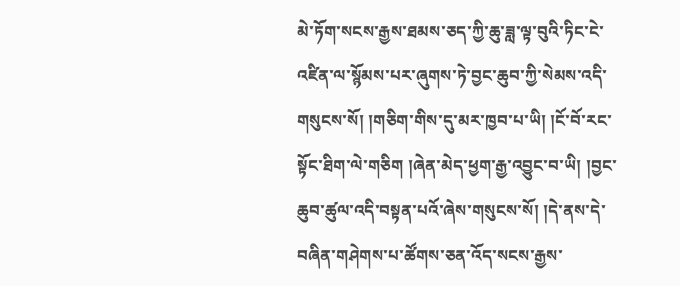མེ་ཏོག་སངས་རྒྱས་ཐམས་ཅད་ཀྱི་ཆུ་ཟླ་ལྟ་བུའི་ཏིང་ངེ་འཛིན་ལ་སྙོམས་པར་ཞུགས་ཏེ་བྱང་ཆུབ་ཀྱི་སེམས་འདི་གསུངས་སོ། །གཅིག་གིས་དུ་མར་ཁྱབ་པ་ཡི། །ངོ་བོ་རང་ སྟོང་ཐིག་ལེ་གཅིག །ཞེན་མེད་ཕྱག་རྒྱ་འབྱུང་བ་ཡི། །བྱང་ཆུབ་ཚུལ་འདི་བསྟན་པའོ་ཞེས་གསུངས་སོ། །དེ་ནས་དེ་བཞིན་གཤེགས་པ་ཚོགས་ཅན་འོད་སངས་རྒྱས་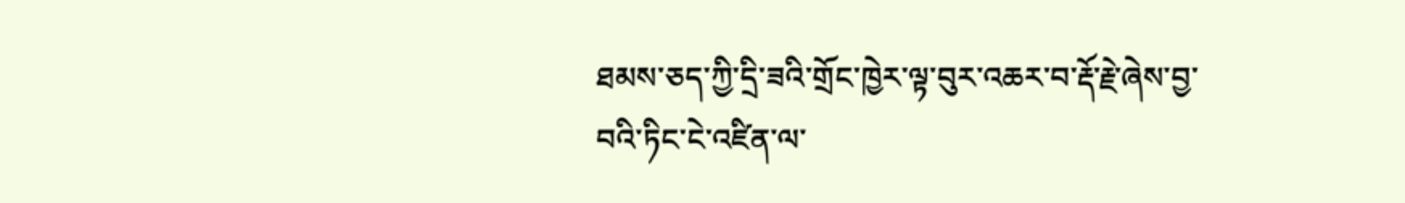ཐམས་ཅད་ཀྱི་དྲི་ཟའི་གྲོང་ཁྱེར་ལྟ་བུར་འཆར་བ་རྡོ་རྗེ་ཞེས་བྱ་ བའི་ཏིང་ངེ་འཛིན་ལ་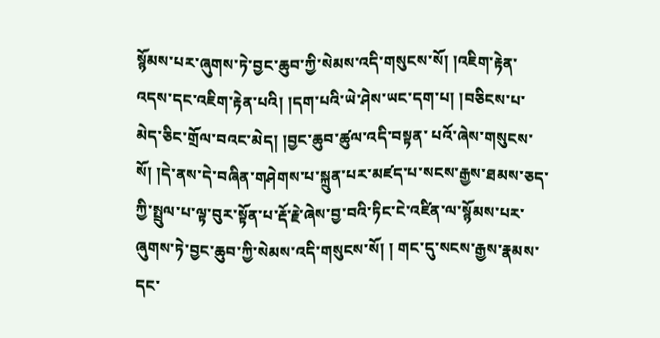སྙོམས་པར་ཞུགས་ཏེ་བྱང་ཆུབ་ཀྱི་སེམས་འདི་གསུངས་སོ། །འཇིག་རྟེན་འདས་དང་འཇིག་རྟེན་པའི། །དག་པའི་ཡེ་ཤེས་ཡང་དག་པ། །བཅིངས་པ་མེད་ཅིང་གྲོལ་བའང་མེད། །བྱང་ཆུབ་ཚུལ་འདི་བསྟན་ པའོ་ཞེས་གསུངས་སོ། །དེ་ནས་དེ་བཞིན་གཤེགས་པ་སྐྲུན་པར་མཛད་པ་སངས་རྒྱས་ཐམས་ཅད་ཀྱི་སྤྲུལ་པ་ལྟ་བུར་སྟོན་པ་རྡོ་རྗེ་ཞེས་བྱ་བའི་ཏིང་ངེ་འཛིན་ལ་སྙོམས་པར་ཞུགས་ཏེ་བྱང་ཆུབ་ཀྱི་སེམས་འདི་གསུངས་སོ། ། གང་དུ་སངས་རྒྱས་རྣམས་དང་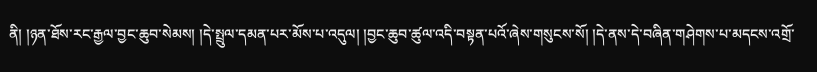ནི། །ཉན་ཐོས་རང་རྒྱལ་བྱང་ཆུབ་སེམས། །དེ་སྤྲུལ་དམན་པར་མོས་པ་འདུལ། །བྱང་ཆུབ་ཚུལ་འདི་བསྟན་པའོ་ཞེས་གསུངས་སོ། །དེ་ནས་དེ་བཞིན་གཤེགས་པ་མདངས་འགྲོ་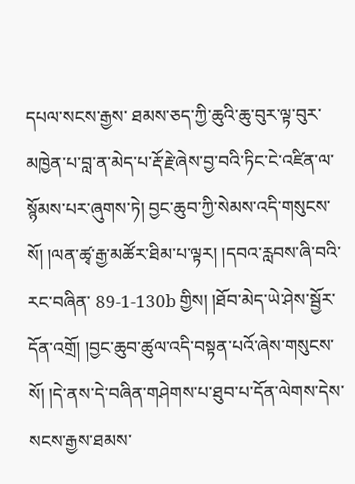དཔལ་སངས་རྒྱས་ ཐམས་ཅད་ཀྱི་ཆུའི་ཆུ་བུར་ལྟ་བུར་མཁྱེན་པ་བླ་ན་མེད་པ་རྡོ་རྗེ་ཞེས་བྱ་བའི་ཏིང་ངེ་འཛིན་ལ་སྙོམས་པར་ཞུགས་ཏེ། བྱང་ཆུབ་ཀྱི་སེམས་འདི་གསུངས་སོ། །ལན་ཚྭ་རྒྱ་མཚོར་ཐིམ་པ་ལྟར། །དབའ་རླབས་ཞི་བའི་རང་བཞིན་ 89-1-130b གྱིས། །ཐོབ་མེད་ཡེ་ཤེས་སྦྱོར་དོན་འགྲོ། །བྱང་ཆུབ་ཚུལ་འདི་བསྟན་པའོ་ཞེས་གསུངས་སོ། །དེ་ནས་དེ་བཞིན་གཤེགས་པ་ཐུབ་པ་དོན་ལེགས་དེས་སངས་རྒྱས་ཐམས་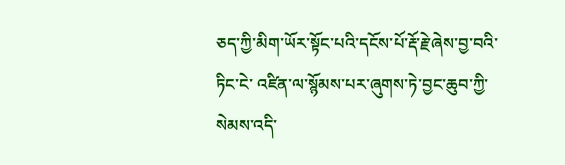ཅད་ཀྱི་མིག་ཡོར་སྟོང་པའི་དངོས་པོ་རྡོ་རྗེ་ཞེས་བྱ་བའི་ཏིང་ངེ་ འཛིན་ལ་སྙོམས་པར་ཞུགས་ཏེ་བྱང་ཆུབ་ཀྱི་སེམས་འདི་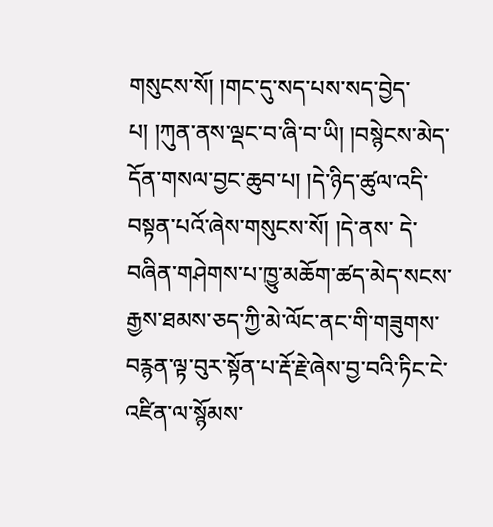གསུངས་སོ། །གང་དུ་སད་པས་སད་བྱེད་པ། །ཀུན་ནས་ལྡང་བ་ཞི་བ་ཡི། །བསྙེངས་མེད་དོན་གསལ་བྱང་ཆུབ་པ། །དེ་ཉིད་ཚུལ་འདི་བསྟན་པའོ་ཞེས་གསུངས་སོ། །དེ་ནས་ དེ་བཞིན་གཤེགས་པ་ཁྱུ་མཆོག་ཚད་མེད་སངས་རྒྱས་ཐམས་ཅད་ཀྱི་མེ་ལོང་ནང་གི་གཟུགས་བརྙན་ལྟ་བུར་སྟོན་པ་རྡོ་རྗེ་ཞེས་བྱ་བའི་ཏིང་ངེ་འཛིན་ལ་སྙོམས་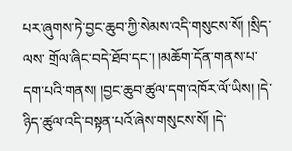པར་ཞུགས་ཏེ་བྱང་ཆུབ་ཀྱི་སེམས་འདི་གསུངས་སོ། །སྲིད་ལས་ གྲོལ་ཞིང་བདེ་ཐོབ་དང་། །མཆོག་དོན་གནས་པ་དག་པའི་གནས། །བྱང་ཆུབ་ཚུལ་དག་འཁོར་ལོ་ཡིས། །དེ་ཉིད་ཚུལ་འདི་བསྟན་པའོ་ཞེས་གསུངས་སོ། །དེ་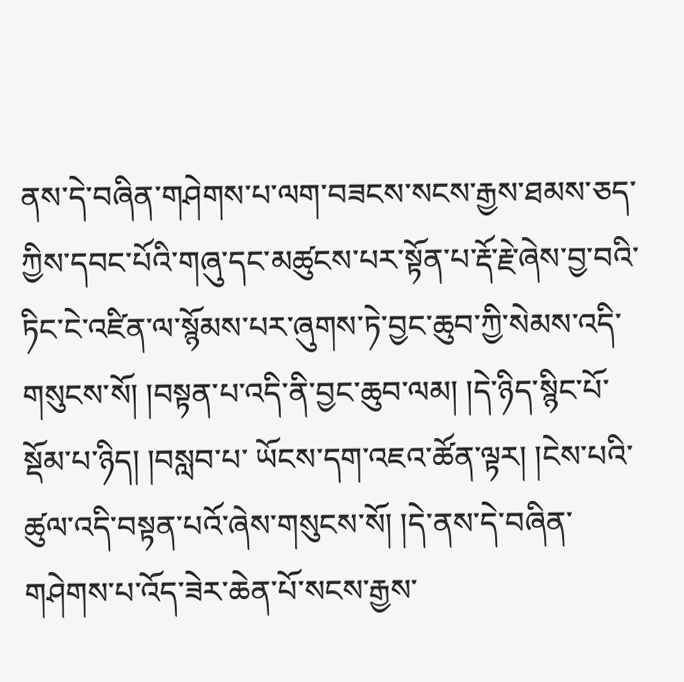ནས་དེ་བཞིན་གཤེགས་པ་ལག་བཟངས་སངས་རྒྱས་ཐམས་ཅད་ ཀྱིས་དབང་པོའི་གཞུ་དང་མཚུངས་པར་སྟོན་པ་རྡོ་རྗེ་ཞེས་བྱ་བའི་ཏིང་ངེ་འཛིན་ལ་སྙོམས་པར་ཞུགས་ཏེ་བྱང་ཆུབ་ཀྱི་སེམས་འདི་གསུངས་སོ། །བསྟན་པ་འདི་ནི་བྱང་ཆུབ་ལམ། །དེ་ཉིད་སྙིང་པོ་སྡོམ་པ་ཉིད། །བསླབ་པ་ ཡོངས་དག་འཇའ་ཚོན་ལྟར། །ངེས་པའི་ཚུལ་འདི་བསྟན་པའོ་ཞེས་གསུངས་སོ། །དེ་ནས་དེ་བཞིན་གཤེགས་པ་འོད་ཟེར་ཆེན་པོ་སངས་རྒྱས་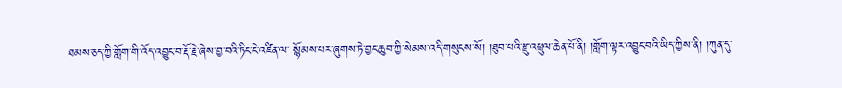ཐམས་ཅད་ཀྱི་གློག་གི་འོད་འབྱུང་བ་རྡོ་རྗེ་ཞེས་བྱ་བའི་ཏིང་ངེ་འཛིན་ལ་ སྙོམས་པར་ཞུགས་ཏེ་བྱང་ཆུབ་ཀྱི་སེམས་འདི་གསུངས་སོ། །ཐུབ་པའི་རྫུ་འཕྲུལ་ཆེན་པོ་ནི། །གློག་ལྟར་འབྱུང་བའི་ཡིད་ཀྱིས་ནི། །ཀུན་དུ་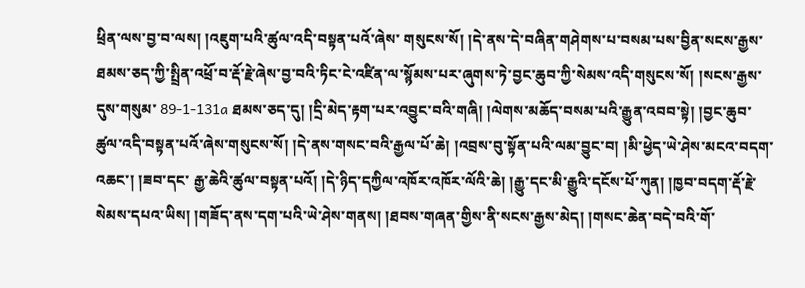ཕྲིན་ལས་བྱ་བ་ལས། །འཇུག་པའི་ཚུལ་འདི་བསྟན་པའོ་ཞེས་ གསུངས་སོ། །དེ་ནས་དེ་བཞིན་གཤེགས་པ་བསམ་པས་བྱིན་སངས་རྒྱས་ཐམས་ཅད་ཀྱི་སྤྲིན་འཕྲོ་བ་རྡོ་རྗེ་ཞེས་བྱ་བའི་ཏིང་ངེ་འཛིན་ལ་སྙོམས་པར་ཞུགས་ཏེ་བྱང་ཆུབ་ཀྱི་སེམས་འདི་གསུངས་སོ། །སངས་རྒྱས་དུས་གསུམ་ 89-1-131a ཐམས་ཅད་དུ། །དྲི་མེད་རྟག་པར་འབྱུང་བའི་གཞི། །ལེགས་མཆོད་བསམ་པའི་རྒྱུན་འབབ་སྟེ། །བྱང་ཆུབ་ཚུལ་འདི་བསྟན་པའོ་ཞེས་གསུངས་སོ། །དེ་ནས་གསང་བའི་རྒྱལ་པོ་ཆེ། །འབྲས་བུ་སྟོན་པའི་ལམ་བྱུང་བ། །མི་ཕྱེད་ཡེ་ཤེས་མངའ་བདག་འཆང་། །ཟབ་དང་ རྒྱ་ཆེའི་ཚུལ་བསྟན་པའོ། །དེ་ཉིད་དཀྱིལ་འཁོར་འཁོར་ལོའི་ཆེ། །རྒྱུ་དང་མི་རྒྱུའི་དངོས་པོ་ཀུན། །ཁྱབ་བདག་རྡོ་རྗེ་སེམས་དཔའ་ཡིས། །གཟོད་ནས་དག་པའི་ཡེ་ཤེས་གནས། །ཐབས་གཞན་གྱིས་ནི་སངས་རྒྱས་མེད། །གསང་ཆེན་བདེ་བའི་གོ་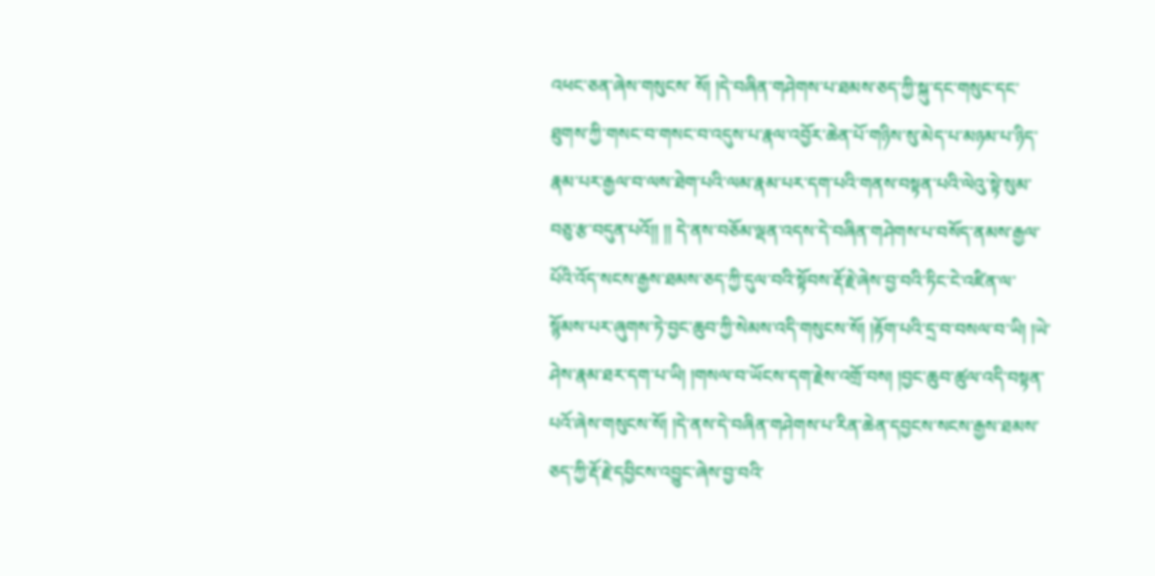འཕང་ཅན་ཞེས་གསུངས་ སོ། །དེ་བཞིན་གཤེགས་པ་ཐམས་ཅད་ཀྱི་སྐུ་དང་གསུང་དང་ཐུགས་ཀྱི་གསང་བ་གསང་བ་འདུས་པ་རྣལ་འབྱོར་ཆེན་པོ་གཉིས་སུ་མེད་པ་མཉམ་པ་ཉིད་རྣམ་པར་རྒྱལ་བ་ལས་ཐེག་པའི་ལམ་རྣམ་པར་དག་པའི་གནས་བསྟན་པའི་ལེའུ་སྟེ་སུམ་བཅུ་རྩ་བདུན་པའོ།། །། དེ་ནས་བཅོམ་ལྡན་འདས་དེ་བཞིན་གཤེགས་པ་བསོད་ནམས་རྒྱལ་པོའི་འོད་སངས་རྒྱས་ཐམས་ཅད་ཀྱི་དུལ་བའི་སྟོབས་རྡོ་རྗེ་ཞེས་བྱ་བའི་ཏིང་ངེ་འཛིན་ལ་སྙོམས་པར་ཞུགས་ཏེ་བྱང་ཆུབ་ཀྱི་སེམས་འདི་གསུངས་སོ། །རྟོག་པའི་དྲ་བ་བསལ་བ་ཡི། །ཡེ་ ཤེས་རྣམ་ཐར་དག་པ་ཡི། །གསལ་བ་ཡོངས་དག་རྗེས་འགྲོ་བས། །བྱང་ཆུབ་ཚུལ་འདི་བསྟན་པའོ་ཞེས་གསུངས་སོ། །དེ་ནས་དེ་བཞིན་གཤེགས་པ་རིན་ཆེན་དབྱངས་སངས་རྒྱས་ཐམས་ཅད་ཀྱི་རྡོ་རྗེ་དབྱིངས་འབྱུང་ཞེས་བྱ་བའི་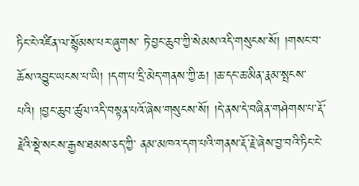ཏིང་ངེ་འཛིན་ལ་སྙོམས་པར་ཞུགས་ ཏེ་བྱང་ཆུབ་ཀྱི་སེམས་འདི་གསུངས་སོ། །གསང་བ་ཆོས་འབྱུང་ཡངས་པ་ཡི། །དག་པ་དྲི་མེད་གནས་ཀྱི་ཆ། །ཆ་དང་ཆ་མིན་རྣམ་སྤངས་པའི། །བྱང་ཆུབ་ཚུལ་འདི་བསྟན་པའོ་ཞེས་གསུངས་སོ། །དེ་ནས་དེ་བཞིན་གཤེགས་པ་རྡོ་རྗེའི་སྡེ་སངས་རྒྱས་ཐམས་ཅད་ཀྱི་ ནམ་མཁའ་དག་པའི་གནས་རྡོ་རྗེ་ཞེས་བྱ་བའི་ཏིང་ངེ་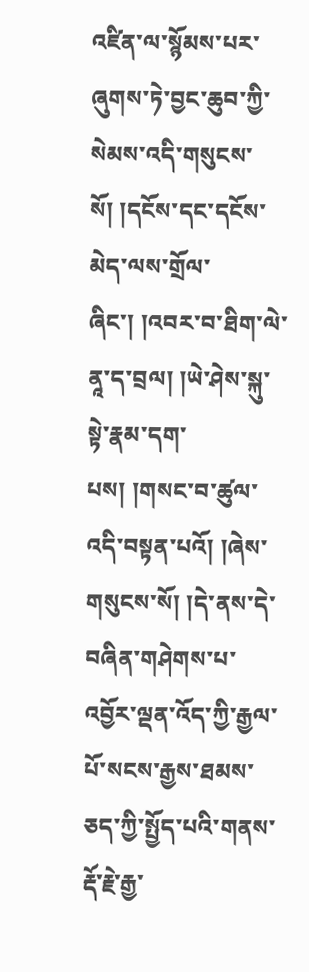འཛིན་ལ་སྙོམས་པར་ཞུགས་ཏེ་བྱང་ཆུབ་ཀྱི་སེམས་འདི་གསུངས་སོ། །དངོས་དང་དངོས་མེད་ལས་གྲོལ་ཞིང་། །འབར་བ་ཐིག་ལེ་ནཱ་ད་བྲལ། །ཡེ་ཤེས་སྐུ་སྟེ་རྣམ་དག་ པས། །གསང་བ་ཚུལ་འདི་བསྟན་པའོ། །ཞེས་གསུངས་སོ། །དེ་ནས་དེ་བཞིན་གཤེགས་པ་འབྱོར་ལྡན་འོད་ཀྱི་རྒྱལ་པོ་སངས་རྒྱས་ཐམས་ཅད་ཀྱི་སྤྱོད་པའི་གནས་རྡོ་རྗེ་རྒྱ་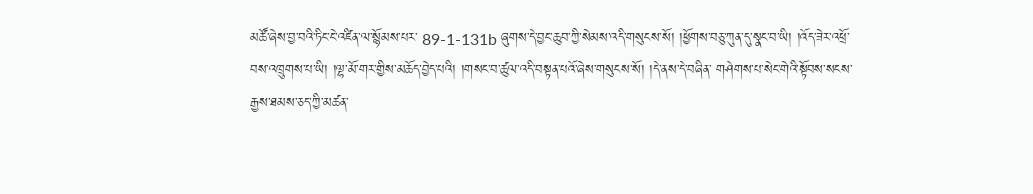མཚོ་ཞེས་བྱ་བའི་ཏིང་ངེ་འཛིན་ལ་སྙོམས་པར་ 89-1-131b ཞུགས་དེ་བྱང་ཆུབ་ཀྱི་སེམས་འདི་གསུངས་སོ། །ཕྱོགས་བཅུ་ཀུན་དུ་སྣང་བ་ཡི། །འོད་ཟེར་འཕྲོ་བས་འཁྲུགས་པ་ཡི། །ལྷ་མོ་གར་གྱིས་མཆོད་བྱེད་པའི། །གསང་བ་ཚུལ་འདི་བསྟན་པའོ་ཞེས་གསུངས་སོ། །དེ་ནས་དེ་བཞིན་ གཤེགས་པ་སེང་གེའི་སྟོབས་སངས་རྒྱས་ཐམས་ཅད་ཀྱི་མཚན་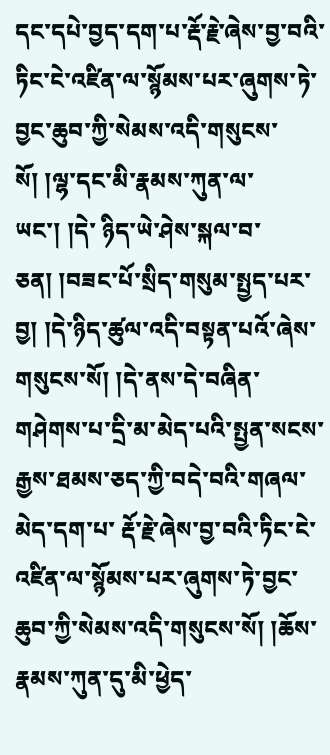དང་དཔེ་བྱད་དག་པ་རྡོ་རྗེ་ཞེས་བྱ་བའི་ཏིང་ངེ་འཛིན་ལ་སྙོམས་པར་ཞུགས་ཏེ་བྱང་ཆུབ་ཀྱི་སེམས་འདི་གསུངས་སོ། །ལྷ་དང་མི་རྣམས་ཀུན་ལ་ཡང་། །དེ་ ཉིད་ཡེ་ཤེས་སྐལ་བ་ཅན། །བཟང་པོ་སྲིད་གསུམ་སྤྱད་པར་བྱ། །དེ་ཉིད་ཚུལ་འདི་བསྟན་པའོ་ཞེས་གསུངས་སོ། །དེ་ནས་དེ་བཞིན་གཤེགས་པ་དྲི་མ་མེད་པའི་སྤྱན་སངས་རྒྱས་ཐམས་ཅད་ཀྱི་བདེ་བའི་གཞལ་མེད་དག་པ་ རྡོ་རྗེ་ཞེས་བྱ་བའི་ཏིང་ངེ་འཛིན་ལ་སྙོམས་པར་ཞུགས་ཏེ་བྱང་ཆུབ་ཀྱི་སེམས་འདི་གསུངས་སོ། །ཆོས་རྣམས་ཀུན་དུ་མི་ཕྱེད་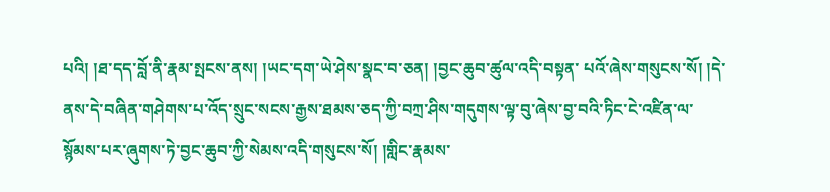པའི། །ཐ་དད་བློ་ནི་རྣམ་སྤངས་ནས། །ཡང་དག་ཡེ་ཤེས་སྣང་བ་ཅན། །བྱང་ཆུབ་ཚུལ་འདི་བསྟན་ པའོ་ཞེས་གསུངས་སོ། །དེ་ནས་དེ་བཞིན་གཤེགས་པ་འོད་སྲུང་སངས་རྒྱས་ཐམས་ཅད་ཀྱི་བཀྲ་ཤིས་གདུགས་ལྟ་བུ་ཞེས་བྱ་བའི་ཏིང་ངེ་འཛིན་ལ་སྙོམས་པར་ཞུགས་ཏེ་བྱང་ཆུབ་ཀྱི་སེམས་འདི་གསུངས་སོ། །གླིང་རྣམས་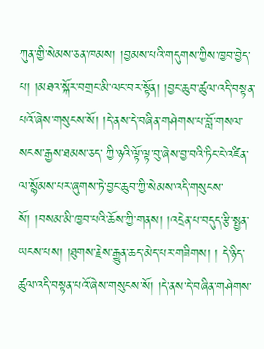ཀུན་གྱི་སེམས་ཅན་ཁམས། །བྱམས་པའི་གདུགས་ཀྱིས་ཁྱབ་བྱེད་པ། །མཐའ་སྐོར་བགྲང་མི་ལང་བར་སྟོན། །བྱང་ཆུབ་ཚུལ་འདི་བསྟན་པའོ་ཞེས་གསུངས་སོ། །དེ་ནས་དེ་བཞིན་གཤེགས་པ་བློ་གསལ་སངས་རྒྱས་ཐམས་ཅད་ ཀྱི་ཉའི་ལྟོ་ལྟ་བུ་ཞེས་བྱ་བའི་ཏིང་ངེ་འཛིན་ལ་སྙོམས་པར་ཞུགས་ཏེ་བྱང་ཆུབ་ཀྱི་སེམས་འདི་གསུངས་སོ། །བསམ་མི་ཁྱབ་པའི་ཆོས་ཀྱི་གནས། །འདྲེན་པ་བདུད་རྩི་སྤྱན་ཡངས་པས། །ཐུགས་རྗེས་རྒྱུན་ཆད་མེད་པར་གཟིགས། ། དེ་ཉིད་ཚུལ་འདི་བསྟན་པའོ་ཞེས་གསུངས་སོ། །དེ་ནས་དེ་བཞིན་གཤེགས་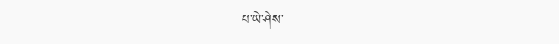པ་ཡེ་ཤེས་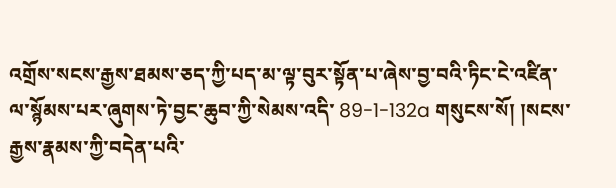འགྲོས་སངས་རྒྱས་ཐམས་ཅད་ཀྱི་པད་མ་ལྟ་བུར་སྟོན་པ་ཞེས་བྱ་བའི་ཏིང་ངེ་འཛིན་ལ་སྙོམས་པར་ཞུགས་ཏེ་བྱང་ཆུབ་ཀྱི་སེམས་འདི་ 89-1-132a གསུངས་སོ། །སངས་རྒྱས་རྣམས་ཀྱི་བདེན་པའི་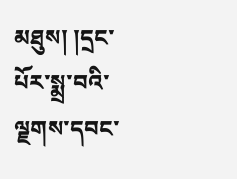མཐུས། །དྲང་པོར་སྨྲ་བའི་ལྗགས་དབང་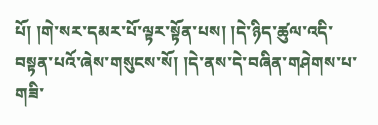པོ། །གེ་སར་དམར་པོ་ལྟར་སྟོན་པས། །དེ་ཉིད་ཚུལ་འདི་བསྟན་པའོ་ཞེས་གསུངས་སོ། །དེ་ནས་དེ་བཞིན་གཤེགས་པ་གཟི་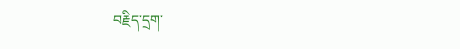བརྗིད་དྲག་